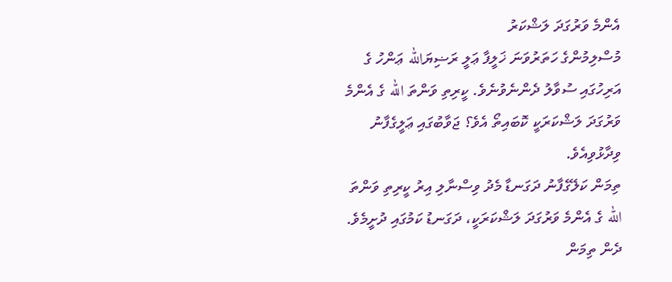އެންމެ ވަރުގަދަ ލަޝްކަރު
މުސްލިމުންގެ ހަތަރުވަނަ ޚަލީފާ ޢަލީ ރަޟިޔަالله ޢަންހު ގެ އަރިހުގައި ސުވާލު ދެންނެވުނެވެ. ކީރިތި ވަންތަ الله ގެ އެންމެ ވަރުގަދަ ލަޝްކަރަކީ ކޮބައިތޯ އެވެ؟ ޖަވާބުގައި ޢަލީގެފާނު ވިދާޅުވިއެވެ.
ތިމަން ކަލޭގެފާނު ދަގަނޑާ މެދު ވިސްނާލި އިރު ކީރިތި ވަންތަ الله ގެ އެންމެ ވަރުގަދަ ލަޝްކަރަކީ، ދަގަނޑު ކަމުގައި ދުށީމެވެ.
ދެން ތިމަން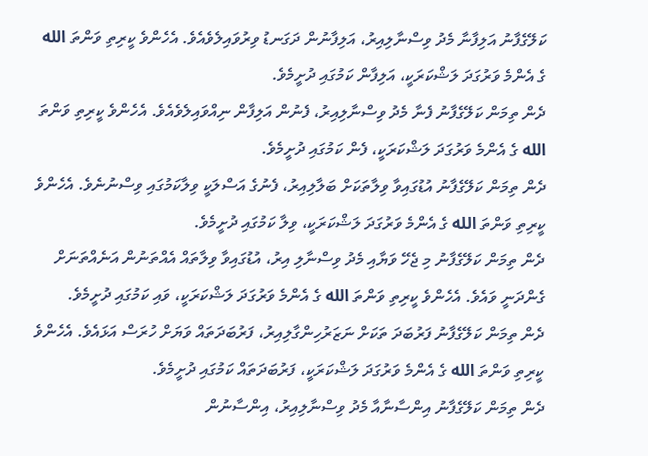ކަލޭގެފާނު އަލިފާނާ މެދު ވިސްނާލިއިރު، އަލިފާނުން ދަގަނޑު ވިރުވައިލެވެއެވެ. އެހެންވެ ކީރިތި ވަންތަ الله ގެ އެންމެ ވަރުގަދަ ލަޝްކަރަކީ، އަލިފާން ކަމުގައި ދުށީމެވެ.
ދެން ތިމަން ކަލޭގެފާނު ފެނާ މެދު ވިސްނާލިއިރު، ފެނުން އަލިފާން ނިއްވައިލެވެއެވެ. އެހެންވެ ކީރިތި ވަންތަ الله ގެ އެންމެ ވަރުގަދަ ލަޝްކަރަކީ، ފެން ކަމުގައި ދުށީމެވެ.
ދެން ތިމަން ކަލޭގެފާނު އުޑުގައިވާ ވިލާތަކަށް ބަލާލިއިރު، ފެނުގެ އަސްލަކީ ވިލާކަމުގައި ވިސްނުނެވެ. އެހެންވެ ކީރިތި ވަންތަ الله ގެ އެންމެ ވަރުގަދަ ލަޝްކަރަކީ، ވިލާ ކަމުގައި ދުށީމެވެ.
ދެން ތިމަން ކަލޭގެފާނު މި ޖެހޭ ވަޔާއި މެދު ވިސްނާލި އިރު، އުޑުގައިވާ ވިލާތައް އެއްތަނުން އަނެއްތަނަށް ގެންދަނީ ވައެވެ. އެހެންވެ ކީރިތި ވަންތަ الله ގެ އެންމެ ވަރުގަދަ ލަޝްކަރަކީ، ވައި ކަމުގައި ދުށީމެވެ.
ދެން ތިމަން ކަލޭގެފާނު ފަރުބަދަ ތަކަށް ނަޒަރުހިންގާލިއިރު، ފަރުބަދަތައް ވަޔަށް ހުރަސް އަޅައެވެ. އެހެންވެ ކީރިތި ވަންތަ الله ގެ އެންމެ ވަރުގަދަ ލަޝްކަރަކީ، ފަރުބަދަތައް ކަމުގައި ދުށީމެވެ.
ދެން ތިމަން ކަލޭގެފާނު އިންސާނާއާ މެދު ވިސްނާލިއިރު، އިންސާނުން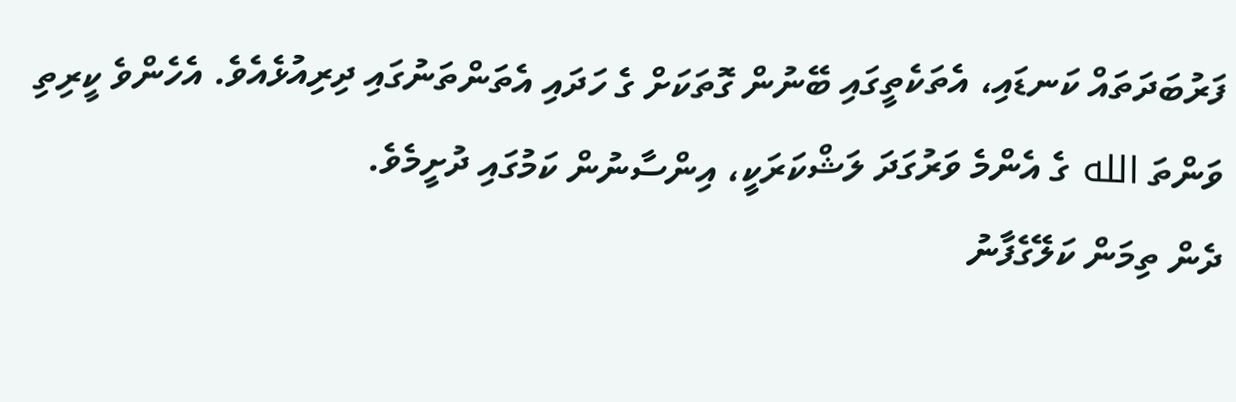ފަރުބަދަތައް ކަނޑައި، އެތަކެތީގައި ބޭނުން ގޮތަކަށް ގެ ހަދައި އެތަންތަނުގައި ދިރިއުޅެއެވެ. އެހެންވެ ކީރިތި ވަންތަ الله ގެ އެންމެ ވަރުގަދަ ލަޝްކަރަކީ، އިންސާނުން ކަމުގައި ދުށީމެވެ.
ދެން ތިމަން ކަލޭގެފާނު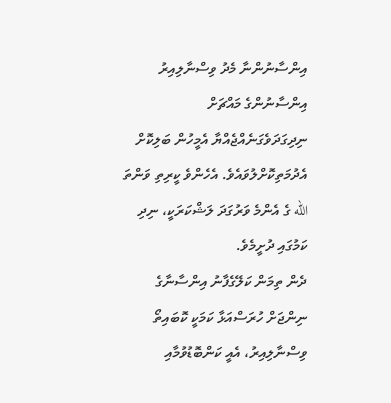އިންސާނުންނާ މެދު ވިސްނާލިއިރު އިންސާނުންގެ މައްޗަށް ނިދިގަދަވެގަނެއްޖެއްޔާ އެމީހުން ބަލިކޮށް އެދުމަތިކޮށްލުވައެވެ. އެހެންވެ ކީރިތި ވަންތަ الله ގެ އެންމެ ވަރުގަދަ ލަޝްކަރަކީ، ނިދި ކަމުގައި ދުށީމެވެ.
ދެން ތިމަން ކަލޭގެފާނު އިންސާނާގެ ނިންޖަށް ހުރަސްއަޅާ ކަމަކީ ކޮބައިތޯ ވިސްނާލިއިރު، އެއީ ކަންބޮޑުވުމާއި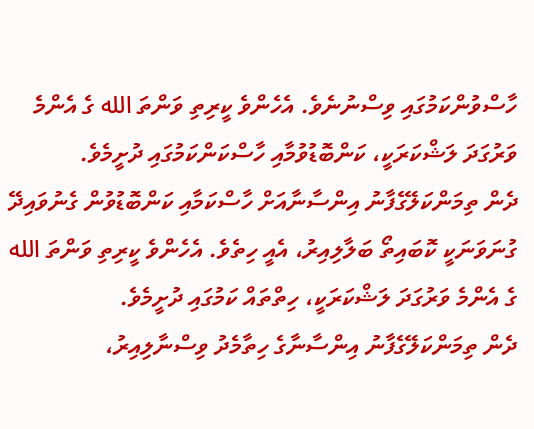ހާސްވުންކަމުގައި ވިސްނުނެވެ. އެހެންވެ ކީރިތި ވަންތަ الله ގެ އެންމެ ވަރުގަދަ ލަޝްކަރަކީ، ކަންބޮޑުވުމާއި ހާސްކަންކަމުގައި ދުށީމެވެ.
ދެން ތިމަންކަލޭގެފާނު އިންސާނާއަށް ހާސްކަމާއި ކަންބޮޑުވުން ގެނުވައިދޭ ގުނަވަނަކީ ކޮބައިތޯ ބަލާލިއިރު، އެއީ ހިތެވެ. އެހެންވެ ކީރިތި ވަންތަ الله ގެ އެންމެ ވަރުގަދަ ލަޝްކަރަކީ، ހިތްތައް ކަމުގައި ދުށީމެވެ.
ދެން ތިމަންކަލޭގެފާނު އިންސާނާގެ ހިތާމެދު ވިސްނާލިއިރު،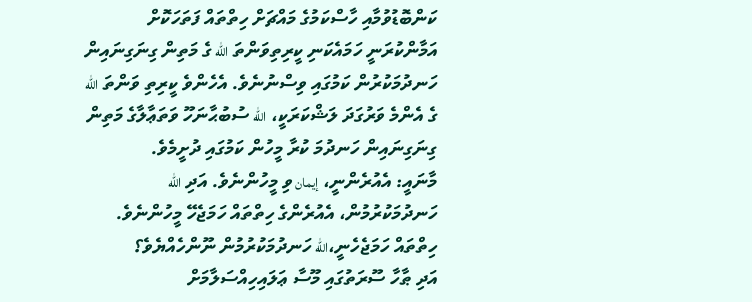ކަންބޮޑުވުމާއި ހާސްކަމުގެ މައްޗަށް ހިތްތައް ފަތަހަކޮށް އަމާންކުރަނީ ހަމައެކަނި ކީރިތިވަންތަ الله ގެ މަތިން ގިނަގިނައިން ހަނދުމަކުރުން ކަމުގައި ވިސްނުނެވެ. އެހެންވެ ކީރިތި ވަންތަ الله ގެ އެންމެ ވަރުގަދަ ލަޝްކަރަކީ، الله ސުބުޙާނަހޫ ވަތަޢާލާގެ މަތިން ގިނަގިނައިން ހަނދުމަ ކުރާ މީހުން ކަމުގައި ދުށީމެވެ.
މާނައީ: އެއުރެންނީ، إيمان ވި މީހުންނެވެ. އަދި الله ހަނދުމަކުރުމުން، އެއުރެންގެ ހިތްތައް ހަމަޖެހޭ މީހުންނެވެ. ހިތްތައް ހަމަޖެހެނީ،الله ހަނދުމަކުރުމުން ނޫންހެއްޔެވެ؟
އަދި ޠާހާ ސޫރަތުގައި މޫސާ ޢަލައިހިއްސަލާމަށް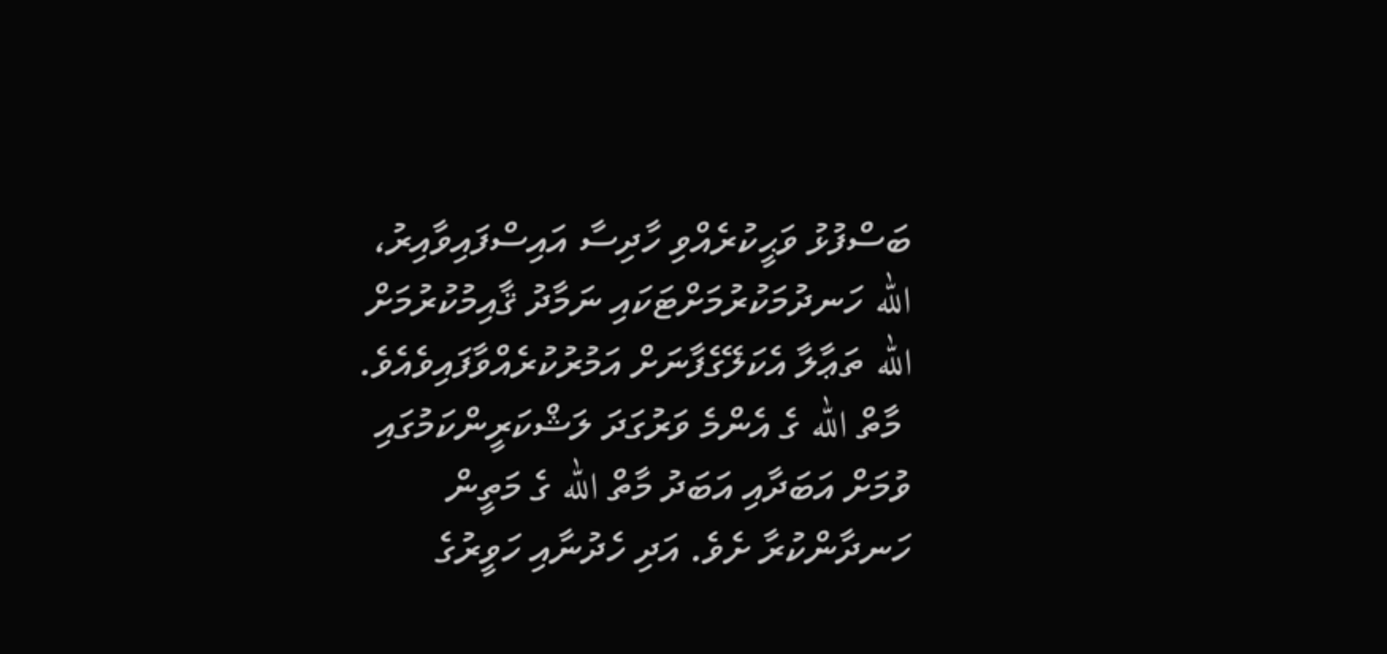ބަސްފުޅު ވަޙީކުރެއްވި ހާދިސާ އައިސްފައިވާއިރު، الله ހަނދުމަކުރުމަށްޓަކައި ނަމާދު ޤާއިމުކުރުމަށް الله ތަޢާލާ އެކަލޭގެފާނަށް އަމުރުކުރެއްވާފައިވެއެވެ.
 މާތް الله ގެ އެންމެ ވަރުގަދަ ލަޝްކަރީންކަމުގައި ވުމަށް އަބަދާއި އަބަދު މާތް الله ގެ މަތީން ހަނދާންކުރާ ށެވެ. އަދި ހެދުނާއި ހަވީރުގެ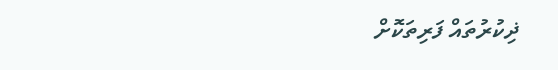ޛިކުރުތައް ފަރިތަކޮށް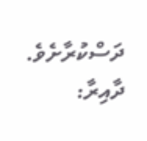ދަސްކުރާށެވެ.
ދާއިރާ: